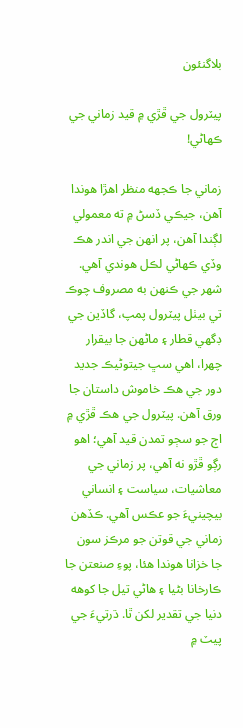بلاگنئون

پيٽرول جي ڦڙي ۾ قيد زماني جي ڪهاڻي!

زماني جا ڪجهه منظر اهڙا هوندا آهن، جيڪي ڏسڻ ۾ ته معمولي لڳندا آهن، پر انهن جي اندر هڪ وڏي ڪهاڻي لڪل هوندي آهي. شهر جي ڪنهن به مصروف چوڪ تي بيٺل پيٽرول پمپ، گاڏين جي ڊگهي قطار ۽ ماڻهن جا بيقرار چهرا، اهي سڀ جيتوڻيڪ جديد دور جي هڪ خاموش داستان جا ورق آهن. پيٽرول جي هڪ ڦڙي ۾ اڄ جو سڄو تمدن قيد آهي؛ اهو رڳو ڦڙو نه آهي، پر زماني جي معاشيات، سياست ۽ انساني بيچينيءَ جو عڪس آهي. ڪڏهن زماني جي قوتن جو مرڪز سون جا خزانا هوندا هئا، پوءِ صنعتن جا ڪارخانا بڻيا ۽ هاڻي تيل جا کوهه دنيا جي تقدير لکن ٿا. ڌرتيءَ جي پيٽ ۾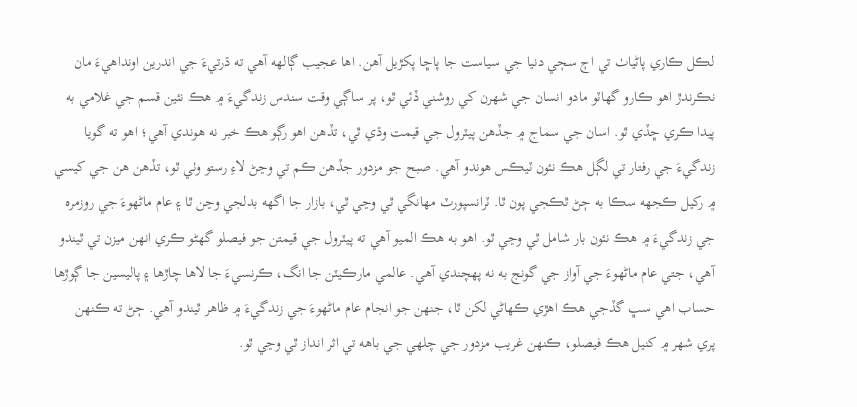لڪل ڪاري پاڻياٺ تي اڄ سڄي دنيا جي سياست جا پاڇا پکڙيل آهن. اها عجيب ڳالهه آهي ته ڌرتيءَ جي اندرين اونداهيءَ مان نڪرندڙ اهو ڪارو گهاٽو مادو انسان جي شهرن کي روشني ڏئي ٿو، پر ساڳي وقت سندس زندگيءَ ۾ هڪ نئين قسم جي غلامي به پيدا ڪري ڇڏي ٿو. اسان جي سماج ۾ جڏهن پيٽرول جي قيمت وڌي ٿي، تڏهن اهو رڳو هڪ خبر نه هوندي آهي؛ اهو ته گويا زندگيءَ جي رفتار تي لڳل هڪ نئون ٽيڪس هوندو آهي. صبح جو مزدور جڏهن ڪم تي وڃڻ لاءِ رستو وٺي ٿو، تڏهن هن جي کيسي ۾ رکيل ڪجهه سڪا به ڄڻ ٿڪجي پون ٿا. ٽرانسپورٽ مهانگي ٿي وڃي ٿي، بازار جا اگهه بدلجي وڃن ٿا ۽ عام ماڻهوءَ جي روزمره جي زندگيءَ ۾ هڪ نئون بار شامل ٿي وڃي ٿو. اهو به هڪ الميو آهي ته پيٽرول جي قيمتن جو فيصلو گهڻو ڪري انهن ميزن تي ٿيندو آهي، جتي عام ماڻهوءَ جي آواز جي گونج به نه پهچندي آهي. عالمي مارڪيٽن جا انگ، ڪرنسيءَ جا لاها چاڙها ۽ پاليسين جا ڳوڙها حساب اهي سڀ گڏجي هڪ اهڙي ڪهاڻي لکن ٿا، جنهن جو انجام عام ماڻهوءَ جي زندگيءَ ۾ ظاهر ٿيندو آهي. ڄڻ ته ڪنهن پري شهر ۾ کنيل هڪ فيصلو، ڪنهن غريب مزدور جي چلهي جي باهه تي اثر انداز ٿي وڃي ٿو.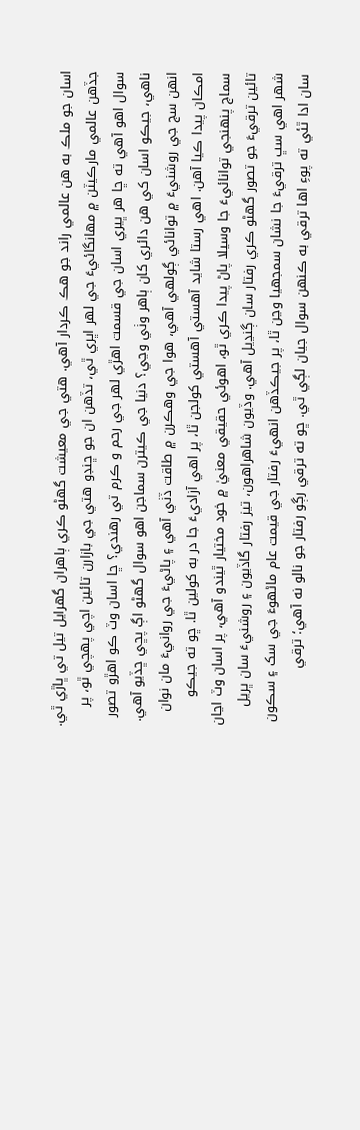اسان جو ملڪ به هن عالمي راند جو هڪ ڪردار آهي. هتي جي معيشت گهڻو ڪري ٻاهران گهرايل تيل تي ڀاڙي ٿي. جڏهن عالمي مارڪيٽن ۾ مهانگائيءَ جي لهر اڀري ٿي، تڏهن ان جو ڇنڊو هتي جي بازارن تائين اچي پهچي ٿو، پر سوال اهو آهي ته ڇا هر ڀيري اسان جي قسمت اهڙي لهر جي رحم و ڪرم تي رهندي؟ ڇا اسان وٽ ڪو اهڙو تصور ناهي، جيڪو اسان کي هن دائري کان ٻاهر وٺي وڃي؟ دنيا جي ڪيترن سماجن اهو سوال گهڻو اڳ پڇي ڇڏيو آهي. انهن سج جي روشنيءَ ۾ توانائي ڳولهي آهي، هوا جي وهڪرن ۾ طاقت ڏٺي آهي ۽ پاڻيءَ جي روانيءَ مان نوان امڪان پيدا ڪيا آهن. اهي رستا شايد آهستي آهستي کولجن ٿا، پر اهي آزاديءَ جا در به کولين ٿا. ڇو ته جيڪو سماج پنهنجي توانائيءَ جا وسيلا پاڻ پيدا ڪري ٿو، اهوئي حقيقي معنيٰ ۾ خود مختيار ٿيندو آهي، پر اسان وٽ اڃان تائين ترقيءَ جو تصور گهڻو ڪري رفتار سان ڳنڍيل آهي. وڏيون شاهراهون، تيز رفتار گاڏيون ۽ روشنيءَ سان ڀريل شهر اهي سڀ ترقيءَ جا نشان سمجهيا وڃن ٿا، پر جيڪڏهن انهيءَ رفتار جي قيمت عام ماڻهوءَ جي سک ۽ سڪون سان ادا ٿئي ته پوءِ اها ترقي به ڪنهن سوال جيان لڳي ٿي. ڇو ته ترقي رڳو رفتار جو نالو نه آهي؛ ترقي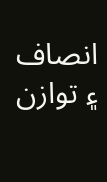انصاف ۽ توازن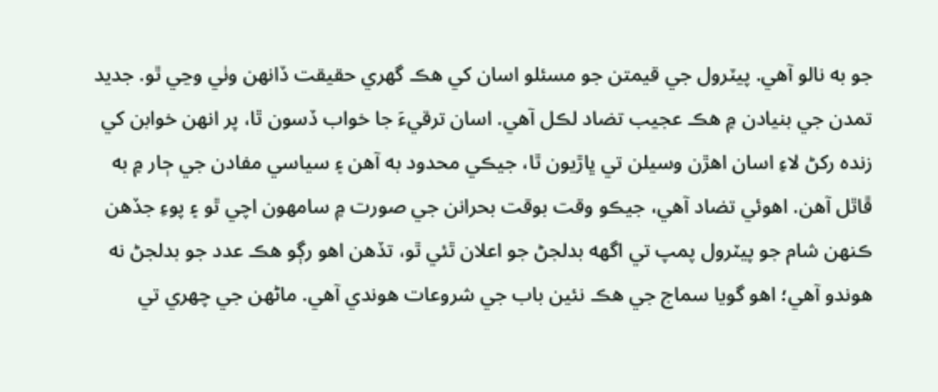جو به نالو آهي. پيٽرول جي قيمتن جو مسئلو اسان کي هڪ گهري حقيقت ڏانهن وٺي وڃي ٿو. جديد تمدن جي بنيادن ۾ هڪ عجيب تضاد لڪل آهي. اسان ترقيءَ جا خواب ڏسون ٿا، پر انهن خوابن کي زنده رکڻ لاءِ اسان اهڙن وسيلن تي ڀاڙيون ٿا، جيڪي محدود به آهن ۽ سياسي مفادن جي ڄار ۾ به ڦاٿل آهن. اهوئي تضاد آهي، جيڪو وقت بوقت بحرانن جي صورت ۾ سامهون اچي ٿو ۽ پوءِ جڏهن ڪنهن شام جو پيٽرول پمپ تي اگهه بدلجڻ جو اعلان ٿئي ٿو، تڏهن اهو رڳو هڪ عدد جو بدلجڻ نه هوندو آهي؛ اهو گويا سماج جي هڪ نئين باب جي شروعات هوندي آهي. ماڻهن جي چهري تي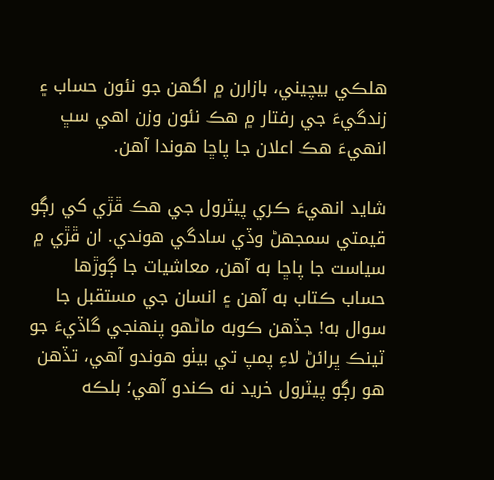هلڪي بيچيني، بازارن ۾ اگهن جو نئون حساب ۽ زندگيءَ جي رفتار ۾ هڪ نئون وزن اهي سڀ انهيءَ هڪ اعلان جا پاڇا هوندا آهن.

شايد انهيءَ ڪري پيٽرول جي هڪ ڦڙي کي رڳو قيمتي سمجهڻ وڏي سادگي هوندي. ان ڦڙي ۾ سياست جا پاڇا به آهن، معاشيات جا ڳوڙها حساب ڪتاب به آهن ۽ انسان جي مستقبل جا سوال به! جڏهن ڪوبه ماڻهو پنهنجي گاڏيءَ جو ٽينڪ ڀرائڻ لاءِ پمپ تي بيٺو هوندو آهي، تڏهن هو رڳو پيٽرول خريد نه ڪندو آهي؛ بلڪه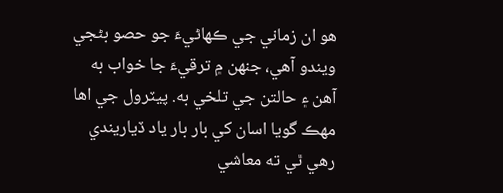هو ان زماني جي ڪهاڻيءَ جو حصو بڻجي ويندو آهي، جنهن ۾ ترقيءَ جا خواب به آهن ۽ حالتن جي تلخي به. پيٽرول جي اها مهڪ گويا اسان کي بار بار ياد ڏياريندي رهي ٿي ته معاشي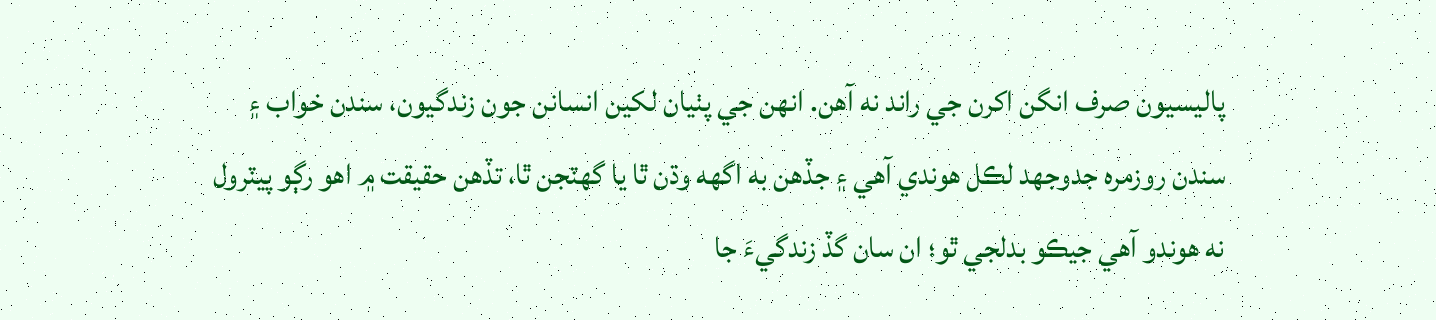پاليسيون صرف انگن اکرن جي راند نه آهن. انهن جي پٺيان لکين انسانن جون زندگيون، سندن خواب ۽ سندن روزمره جدوجهد لڪل هوندي آهي ۽ جڏهن به اگهه وڌن ٿا يا گهٽجن ٿا، تڏهن حقيقت ۾ اهو رڳو پيٽرول نه هوندو آهي جيڪو بدلجي ٿو؛ ان سان گڏ زندگيءَ جا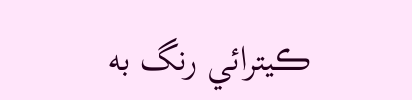ڪيترائي رنگ به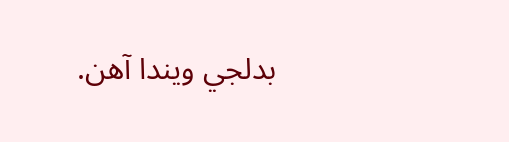بدلجي ويندا آهن.